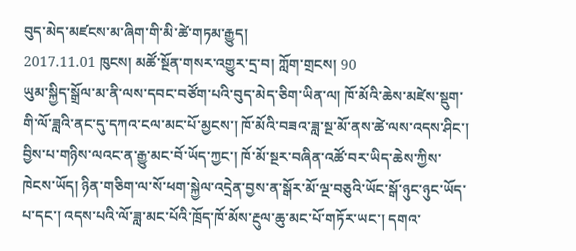བུད་མེད་མཛངས་མ་ཞིག་གི་མི་ཚེ་གཏམ་རྒྱུད།
2017.11.01 ཁུངས། མཚོ་སྔོན་གསར་འགྱུར་དྲ་བ། ཀློག་གྲངས། 90
ཡུམ་སྐྱིད་སྒྲོལ་མ་ནི་ལས་དབང་བཙོག་པའི་བུད་མེད་ཅིག་ཡིན་ལ། ཁོ་མོའི་ཆེས་མཛེས་སྡུག་གི་ལོ་ཟླའི་ནང་དུ་དཀའ་ངལ་མང་པོ་མྱངས་། ཁོ་མོའི་བཟའ་ཟླ་སྔ་མོ་ནས་ཚེ་ལས་འདས་ཤིང་། བྱིས་པ་གཉིས་ལའང་ན་རྒྱུ་མང་བོ་ཡོད་ཀྱང་། ཁོ་མོ་སྔར་བཞིན་འཚོ་བར་ཡིད་ཆེས་ཀྱིས་ཁེངས་ཡོད། ཉིན་གཅིག་ལ་སོ་ཕག་སྐྱེལ་འདྲེན་བྱས་ན་སྒོར་མོ་ལྔ་བཅུའི་ཡོང་སྒོ་ཉུང་ཉུང་ཡོད་པ་དང་། འདས་པའི་ལོ་ཟླ་མང་པོའི་ཁྲོད་ཁོ་མོས་རྔུལ་ཆུ་མང་པོ་གཏོར་ཡང་། དགའ་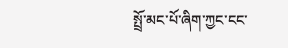སྤྲོ་མང་པོ་ཞིག་ཀྱང་ངང་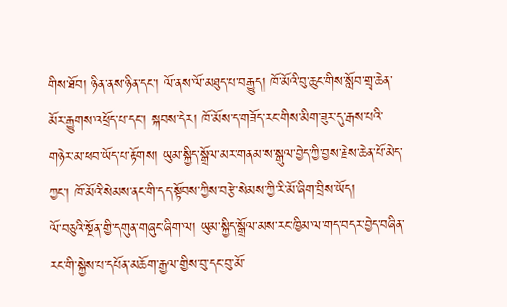གིས་ཐོབ། ཉིན་ནས་ཉིན་དང་། ལོ་ནས་ལོ་མཐུད་པ་བརྒྱུད། ཁོ་མོའི་བུ་ཆུང་གིས་སློབ་གྲྭ་ཆེན་མོར་རྒྱུགས་འཕྲོད་པ་དང་། སྐབས་དེར། ཁོ་མོས་ད་གཟོད་རང་གིས་མིག་ཟུར་དུ་རྒས་པའི་གཉེར་མ་ཕབ་ཡོད་པ་རྟོགས། ཡུམ་སྐྱིད་སྒྲོལ་མར་གནམ་ས་སྒུལ་བྱེད་ཀྱི་བྱས་རྗེས་ཆེན་པོ་མེད་ཀྱང་། ཁོ་མོའི་སེམས་ནང་གི་དད་སྟོབས་ཀྱིས་བརྩེ་སེམས་ཀྱི་རི་མོ་ཞིག་བྲིས་ཡོད།
ལོ་བཅུའི་སྔོན་གྱི་དགུན་གཞུང་ཞིག་ལ། ཡུམ་སྐྱིད་སྒྲོལ་མས་རང་ཁྱིམ་ལ་གད་བདར་བྱེད་བཞིན་རང་གི་སྐྱེས་པ་དཔོན་མཆོག་རྒྱལ་གྱིས་བུ་དང་བུ་མོ་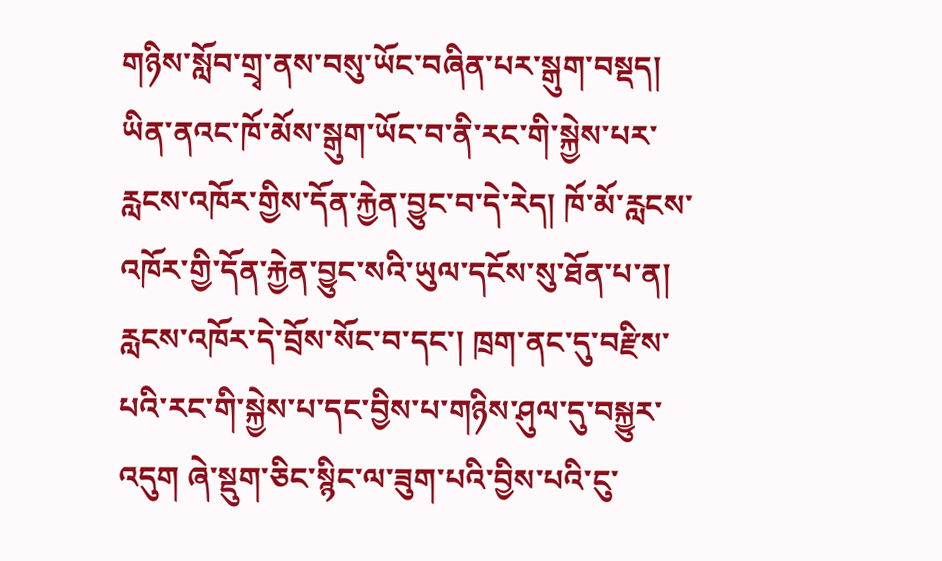གཉིས་སློབ་གྲྭ་ནས་བསུ་ཡོང་བཞིན་པར་སྒུག་བསྡད། ཡིན་ནའང་ཁོ་མོས་སྒུག་ཡོང་བ་ནི་རང་གི་སྐྱེས་པར་རླངས་འཁོར་གྱིས་དོན་རྐྱེན་བྱུང་བ་དེ་རེད། ཁོ་མོ་རླངས་འཁོར་གྱི་དོན་རྐྱེན་བྱུང་སའི་ཡུལ་དངོས་སུ་ཐོན་པ་ན། རླངས་འཁོར་དེ་བྲོས་སོང་བ་དང་། ཁྲག་ནང་དུ་བརྫིས་པའི་རང་གི་སྐྱེས་པ་དང་བྱིས་པ་གཉིས་ཤུལ་དུ་བསྐྱུར་འདུག ཞེ་སྡུག་ཅིང་སྙིང་ལ་ཟུག་པའི་བྱིས་པའི་ངུ་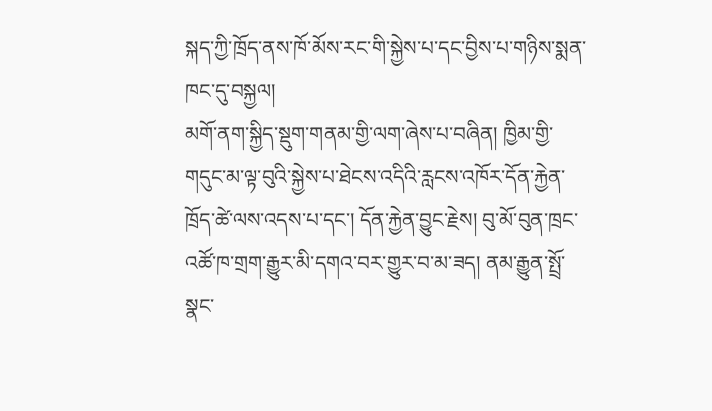སྐད་ཀྱི་ཁྲོད་ནས་ཁོ་མོས་རང་གི་སྐྱེས་པ་དང་བྱིས་པ་གཉིས་སྨན་ཁང་དུ་བསྐྱལ།
མགོ་ནག་སྐྱིད་སྡུག་གནམ་གྱི་ལག་ཞེས་པ་བཞིན། ཁྱིམ་གྱི་གདུང་མ་ལྟ་བུའི་སྐྱེས་པ་ཐེངས་འདིའི་རླངས་འཁོར་དོན་རྐྱེན་ཁྲོད་ཚེ་ལས་འདས་པ་དང་། དོན་རྐྱེན་བྱུང་རྗེས། བུ་མོ་བུན་ཁྲང་འཚོ་ཁ་གྲག་རྒྱུར་མི་དགའ་བར་གྱུར་བ་མ་ཟད། ནམ་རྒྱུན་སྤྲོ་སྣང་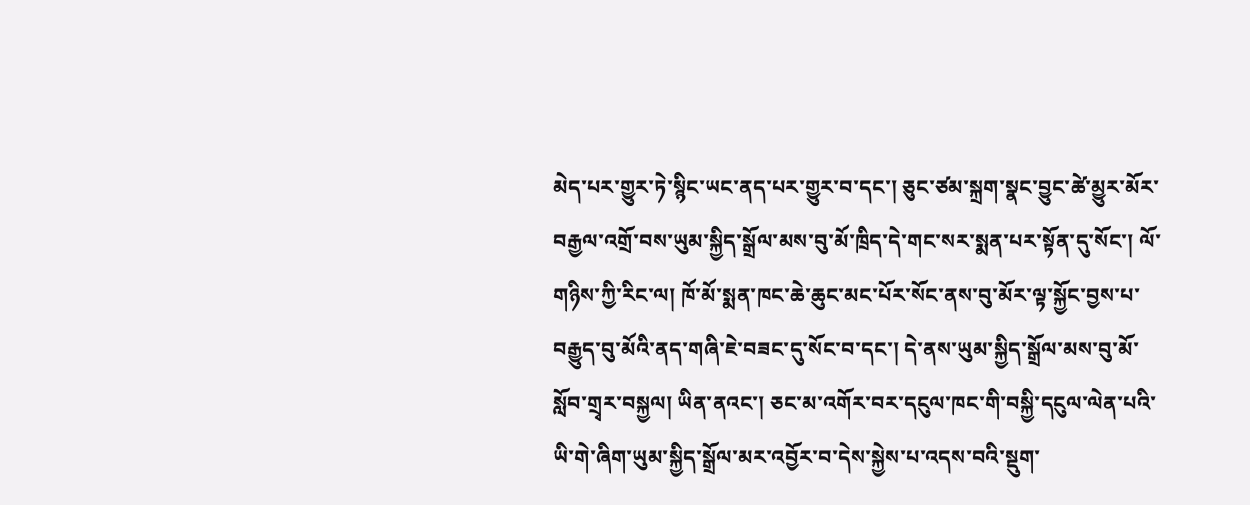མེད་པར་གྱུར་ཏེ་སྙིང་ཡང་ནད་པར་གྱུར་བ་དང་། ཅུང་ཙམ་སྐྲག་སྣང་བྱུང་ཚེ་མྱུར་མོར་བརྒྱལ་འགྲོ་བས་ཡུམ་སྐྱིད་སྒྲོལ་མས་བུ་མོ་ཁྲིད་དེ་གང་སར་སྨན་པར་སྟོན་དུ་སོང་། ལོ་གཉིས་ཀྱི་རིང་ལ། ཁོ་མོ་སྨན་ཁང་ཆེ་ཆུང་མང་པོར་སོང་ནས་བུ་མོར་ལྟ་སྐྱོང་བྱས་པ་བརྒྱུད་བུ་མོའི་ནད་གཞི་ཇེ་བཟང་དུ་སོང་བ་དང་། དེ་ནས་ཡུམ་སྐྱིད་སྒྲོལ་མས་བུ་མོ་སློབ་གྲྭར་བསྐྱལ། ཡིན་ནའང་། ཅང་མ་འགོར་བར་དངུལ་ཁང་གི་བསྐྱི་དངུལ་ལེན་པའི་ཡི་གེ་ཞིག་ཡུམ་སྐྱིད་སྒྲོལ་མར་འབྱོར་བ་དེས་སྐྱེས་པ་འདས་བའི་སྡུག་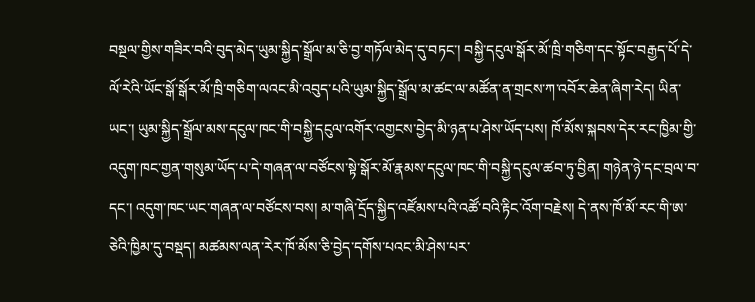བསྔལ་གྱིས་གཟིར་བའི་བུད་མེད་ཡུམ་སྐྱིད་སྒྲོལ་མ་ཅི་བྱ་གཏོལ་མེད་དུ་བཏང་། བསྐྱི་དངུལ་སྒོར་མོ་ཁྲི་གཅིག་དང་སྟོང་བརྒྱད་པོ་དེ་ལོ་རེའི་ཡོང་སྒོ་སྒོར་མོ་ཁྲི་གཅིག་ལའང་མི་འབུད་པའི་ཡུམ་སྐྱིད་སྒྲོལ་མ་ཚང་ལ་མཚོན་ན་གྲངས་ཀ་འབོར་ཆེན་ཞིག་རེད། ཡིན་ཡང་། ཡུམ་སྐྱིད་སྒྲོལ་མས་དངུལ་ཁང་གི་བསྐྱི་དངུལ་འགོར་འགྱངས་བྱེད་མི་ཉན་པ་ཤེས་ཡོད་པས། ཁོ་མོས་སྐབས་དེར་རང་ཁྱིམ་གྱི་འདུག་ཁང་གྱན་གསུམ་ཡོད་པ་དེ་གཞན་ལ་བཙོངས་སྟེ་སྒོར་མོ་རྣམས་དངུལ་ཁང་གི་བསྐྱི་དངུལ་ཚབ་ཏུ་བྱིན། གཉེན་ཉེ་དང་བྲལ་བ་དང་། འདུག་ཁང་ཡང་གཞན་ལ་བཙོངས་བས། མ་གཞི་དྲོད་སྐྱིད་འཛོམས་པའི་འཚོ་བའི་རྟིང་འོག་བརྗེས། དེ་ནས་ཁོ་མོ་རང་གི་ཨ་ཅེའི་ཁྱིམ་དུ་བསྡད། མཚམས་ལན་རེར་ཁོ་མོས་ཅི་བྱེད་དགོས་པའང་མི་ཤེས་པར་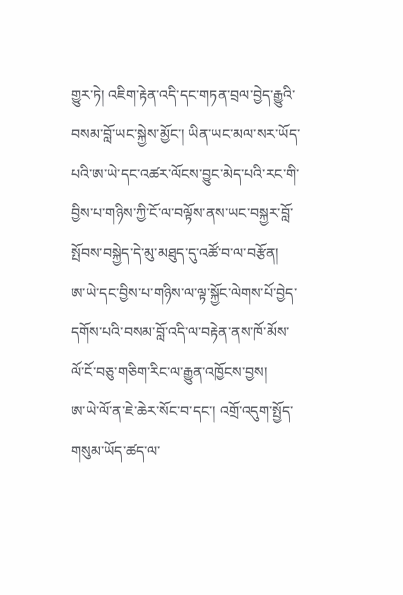གྱུར་ཏེ། འཇིག་རྟེན་འདི་དང་གཏན་བྲལ་བྱེད་རྒྱུའི་བསམ་བློ་ཡང་སྐྱེས་མྱོང་། ཡིན་ཡང་མལ་སར་ཡོད་པའི་ཨ་ཡེ་དང་འཚར་ལོངས་བྱུང་མེད་པའི་རང་གི་བྱིས་པ་གཉིས་ཀྱི་ངོ་ལ་བལྟོས་ནས་ཡང་བསྐྱར་བློ་སྤོབས་བསྐྱེད་དེ་མུ་མཐུད་དུ་འཚོ་བ་ལ་བརྩོན།
ཨ་ཡེ་དང་བྱིས་པ་གཉིས་ལ་ལྟ་སྐྱོང་ལེགས་པོ་བྱེད་དགོས་པའི་བསམ་བློ་འདི་ལ་བརྟེན་ནས་ཁོ་མོས་ལོ་ངོ་བཅུ་གཅིག་རིང་ལ་རྒྱུན་འཁྱོངས་བྱས།
ཨ་ཡེ་ལོ་ན་ཇེ་ཆེར་སོང་བ་དང་། འགྲོ་འདུག་སྤྱོད་གསུམ་ཡོད་ཚད་ལ་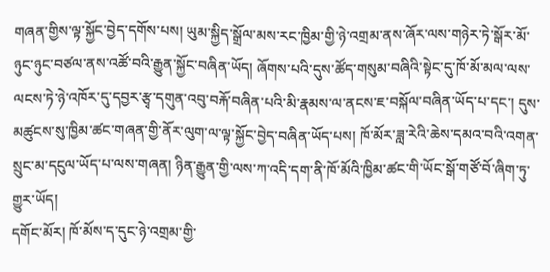གཞན་གྱིས་ལྟ་སྐྱོང་བྱེད་དགོས་པས། ཡུམ་སྐྱིད་སྒྲོལ་མས་རང་ཁྱིམ་གྱི་ཉེ་འགྲམ་ནས་ཞོར་ལས་གཉེར་ཏེ་སྒོར་མོ་ཉུང་ཉུང་བཙལ་ནས་འཚོ་བའི་རྒྱུན་སྐྱོང་བཞིན་ཡོད། ཞོགས་པའི་དུས་ཚོད་གསུམ་བཞིའི་སྟེང་དུ་ཁོ་མོ་མལ་ལས་ལངས་ཏེ་ཉེ་འཁོར་དུ་དབྱར་རྩྭ་དགུན་འབུ་བརྐོ་བཞིན་པའི་མི་རྣམས་ལ་ནངས་ཇ་བསྐོལ་བཞིན་ཡོད་པ་དང་། དུས་མཚུངས་སུ་ཁྱིམ་ཚང་གཞན་གྱི་ནོར་ལུག་ལ་ལྟ་སྐྱོང་བྱེད་བཞིན་ཡོད་པས། ཁོ་མོར་ཟླ་རེའི་ཆེས་དམའ་བའི་འགན་སྲུང་མ་དངུལ་ཡོད་པ་ལས་གཞན། ཉིན་རྒྱུན་གྱི་ལས་ཀ་འདི་དག་ནི་ཁོ་མོའི་ཁྱིམ་ཚང་གི་ཡོང་སྒོ་གཙོ་བོ་ཞིག་ཏུ་གྱུར་ཡོད།
དགོང་མོར། ཁོ་མོས་ད་དུང་ཉེ་འགྲམ་གྱི་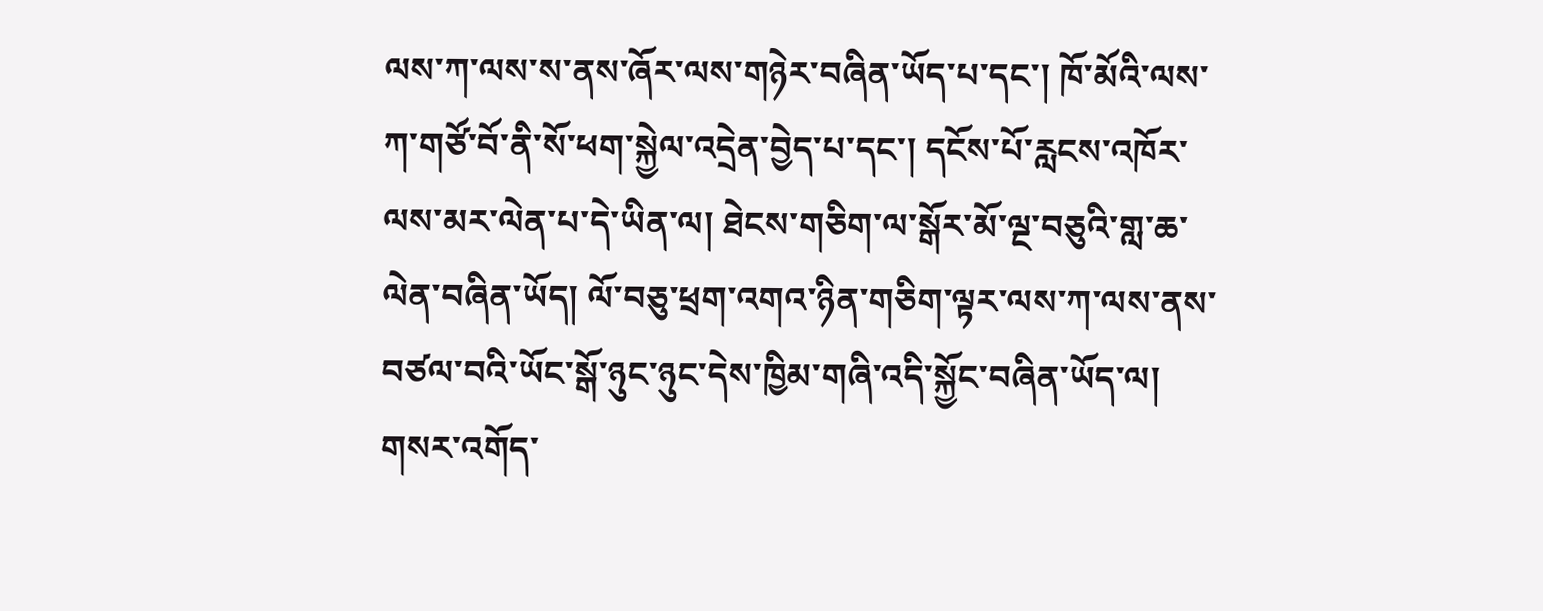ལས་ཀ་ལས་ས་ནས་ཞོར་ལས་གཉེར་བཞིན་ཡོད་པ་དང་། ཁོ་མོའི་ལས་ཀ་གཙོ་བོ་ནི་སོ་ཕག་སྐྱེལ་འདྲེན་བྱེད་པ་དང་། དངོས་པོ་རླངས་འཁོར་ལས་མར་ལེན་པ་དེ་ཡིན་ལ། ཐེངས་གཅིག་ལ་སྒོར་མོ་ལྔ་བཅུའི་གླ་ཆ་ལེན་བཞིན་ཡོད། ལོ་བཅུ་ཕྲག་འགའ་ཉིན་གཅིག་ལྟར་ལས་ཀ་ལས་ནས་བཙལ་བའི་ཡོང་སྒོ་ཉུང་ཉུང་དེས་ཁྱིམ་གཞི་འདི་སྐྱོང་བཞིན་ཡོད་ལ། གསར་འགོད་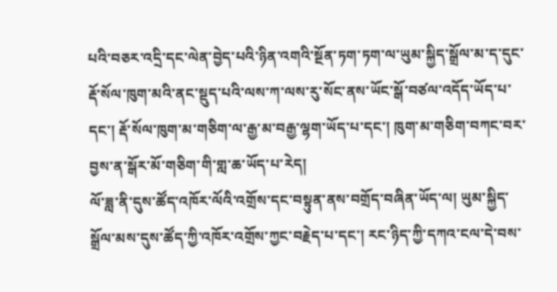པའི་བཅར་འདྲི་དང་ལེན་བྱེད་པའི་ཉིན་འགའི་སྔོན་ཏག་ཏག་ལ་ཡུམ་སྐྱིད་སྒྲོལ་མ་ད་དུང་རྡོ་སོལ་ཁུག་མའི་ནང་སྡུད་པའི་ལས་ཀ་ལས་རུ་སོང་ནས་ཡོང་སྒོ་བཙལ་འདོད་ཡོད་པ་དང་། རྡོ་སོལ་ཁུག་མ་གཅིག་ལ་རྒྱ་མ་བརྒྱ་ལྷག་ཡོད་པ་དང་། ཁུག་མ་གཅིག་བཀང་བར་བྱས་ན་སྒོར་མོ་གཅིག་གི་གླ་ཆ་ཡོད་པ་རེད།
ལོ་ཟླ་ནི་དུས་ཚོད་འཁོར་ལོའི་འགྲོས་དང་བསྟུན་ནས་བགྲོད་བཞིན་ཡོད་ལ། ཡུམ་སྐྱིད་སྒྲོལ་མས་དུས་ཚོད་ཀྱི་འཁོར་འགྲོས་ཀྱང་བརྗེད་པ་དང་། རང་ཉིད་ཀྱི་དཀའ་ངལ་དེ་བས་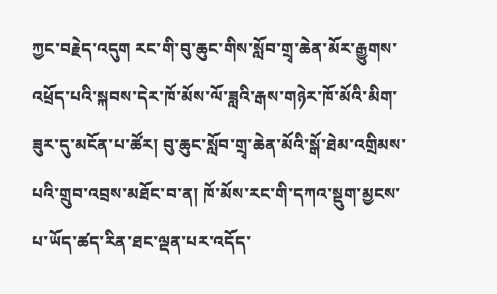ཀྱང་བརྗེད་འདུག རང་གི་བུ་ཆུང་གིས་སློབ་གྲྭ་ཆེན་མོར་རྒྱུགས་འཕྲོད་པའི་སྐབས་དེར་ཁོ་མོས་ལོ་ཟླའི་རྒས་གཉེར་ཁོ་མོའི་མིག་ཟུར་དུ་མངོན་པ་ཚོར། བུ་ཆུང་སློབ་གྲྭ་ཆེན་མོའི་སྒོ་ཐེམ་འགྲིམས་པའི་གྲུབ་འབྲས་མཐོང་བ་ན། ཁོ་མོས་རང་གི་དཀའ་སྡུག་མྱངས་པ་ཡོད་ཚད་རིན་ཐང་ལྡན་པར་འདོད་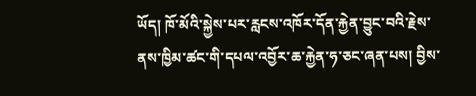ཡོད། ཁོ་མོའི་སྐྱེས་པར་རླངས་འཁོར་དོན་རྐྱེན་བྱུང་བའི་རྗེས་ནས་ཁྱིམ་ཚང་གི་དཔལ་འབྱོར་ཆ་རྐྱེན་ཧ་ཅང་ཞན་པས། བྱིས་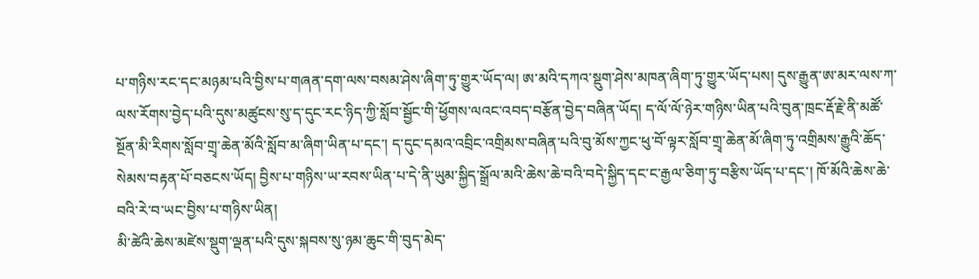པ་གཉིས་རང་དང་མཉམ་པའི་བྱིས་པ་གཞན་དག་ལས་བསམ་ཤེས་ཞིག་ཏུ་གྱུར་ཡོད་ལ། ཨ་མའི་དཀའ་སྡུག་ཤེས་མཁན་ཞིག་ཏུ་གྱུར་ཡོད་པས། དུས་རྒྱུན་ཨ་མར་ལས་ཀ་ལས་རོགས་བྱེད་པའི་དུས་མཚུངས་སུ་ད་དུང་རང་ཉིད་ཀྱི་སློབ་སྦྱོང་གི་ཕྱོགས་ལའང་འབད་བརྩོན་བྱེད་བཞིན་ཡོད། ད་ལོ་ལོ་ཉེར་གཉིས་ཡིན་པའི་བུན་ཁྲང་རྡོ་རྗེ་ནི་མཚོ་སྔོན་མི་རིགས་སློབ་གྲྭ་ཆེན་མོའི་སློབ་མ་ཞིག་ཡིན་པ་དང་། ད་དུང་དམའ་འབྲིང་འགྲིམས་བཞིན་པའི་བུ་མོས་ཀྱང་ཕུ་བོ་ལྟར་སློབ་གྲྭ་ཆེན་མོ་ཞིག་ཏུ་འགྲིམས་རྒྱུའི་ཆོད་སེམས་བརྟན་པོ་བཅངས་ཡོད། བྱིས་པ་གཉིས་ཡ་རབས་ཡིན་པ་དེ་ནི་ཡུམ་སྐྱིད་སྒྲོལ་མའི་ཆེས་ཆེ་བའི་བདེ་སྐྱིད་དང་ང་རྒྱལ་ཅིག་ཏུ་བརྩིས་ཡོད་པ་དང་། ཁོ་མོའི་ཆེས་ཆེ་བའི་རེ་བ་ཡང་བྱིས་པ་གཉིས་ཡིན།
མི་ཚེའི་ཆེས་མཛེས་སྡུག་ལྡན་པའི་དུས་སྐབས་སུ་ཉམ་ཆུང་གི་བུད་མེད་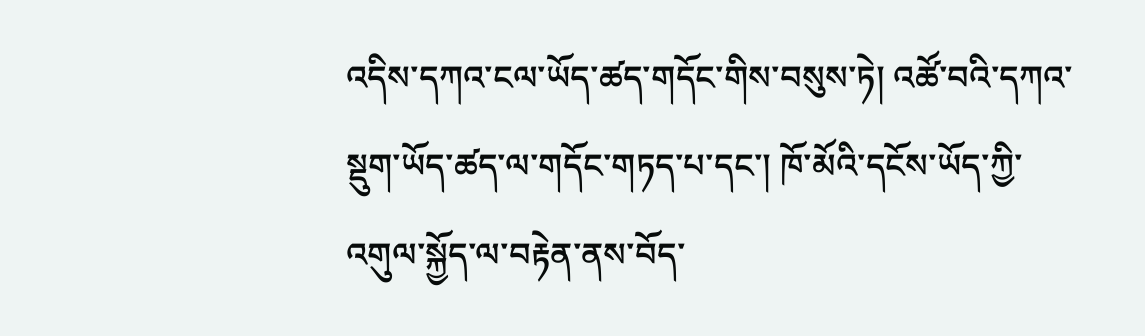འདིས་དཀའ་ངལ་ཡོད་ཚད་གདོང་གིས་བསུས་ཏེ། འཚོ་བའི་དཀའ་སྡུག་ཡོད་ཚད་ལ་གདོང་གཏད་པ་དང་། ཁོ་མོའི་དངོས་ཡོད་ཀྱི་འགུལ་སྐྱོད་ལ་བརྟེན་ནས་བོད་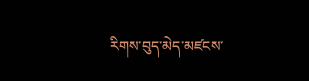རིགས་བུད་མེད་མཛངས་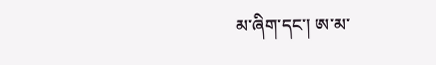མ་ཞིག་དང་། ཨ་མ་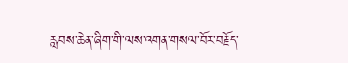རླབས་ཆེན་ཞིག་གི་ལས་འགན་གསལ་བོར་བརྗོད་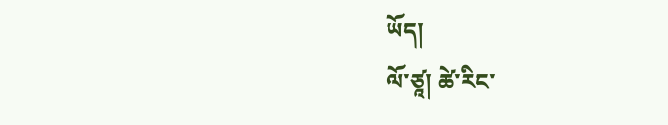ཡོད།
ལོ་ཙཱ། ཚེ་རིང་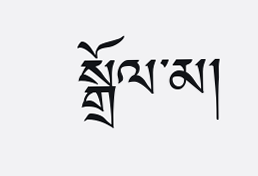སྒྲོལ་མ།